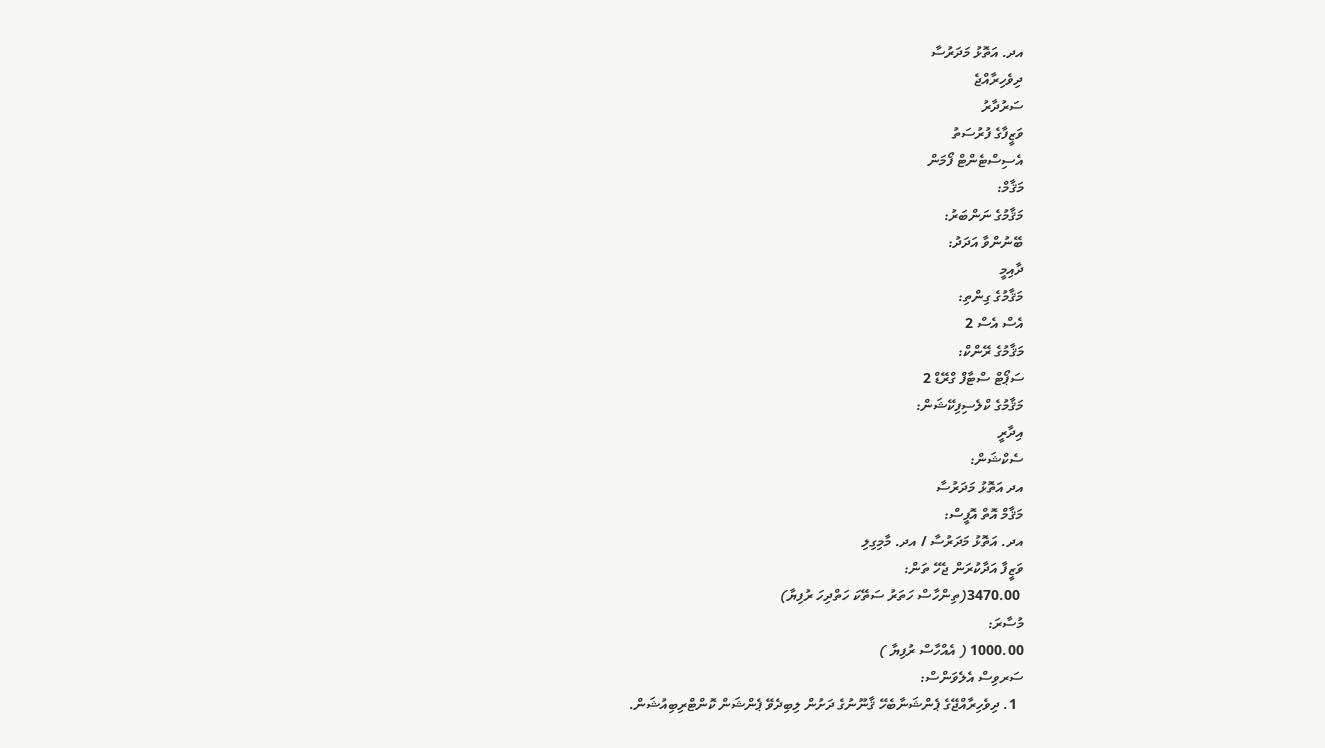އދ. އަތޮޅު މަދަރުސާ
ދިވެހިރާއްޖެ
ސަރުދާރު
ވަޒީފާގެ ފުރުސަތު
އެސިސްޓެންޓް ފޯމަން
މަޤާމް:
މަޤާމުގެ ނަންބަރު:
ބޭނުންވާ އަދަދު:
ދާއިމީ
މަޤާމުގެ ގިންތި:
އެސް އެސް 2
މަޤާމުގެ ރޭންކް:
ސަޕޯޓް ސްޓާފް ގްރޭޑް 2
މަޤާމުގެ ކްލެސިފިކޭޝަން:
އިދާރީ
ސެކްޝަން:
އދ އަތޮޅު މަދަރުސާ
މަޤާމް އޮތް އޮފީސް:
އދ. އަތޮޅު މަދަރުސާ / އދ. މާމިގިލި
ވަޒީފާ އަދާކުރަން ޖެހޭ ތަން:
 3470.00(ތިންހާސް ހަތަރު ސަތޭކަ ހަތްދިހަ ރުފިޔާ)
މުސާރަ:
1000.00 ( އެއްހާސް ރުފިޔާ )
ސަރވިސް އެލެވަންސް:
  1. ދިވެހިރާއްޖޭގެ ޕެންޝަނާބެހޭ ޤާނޫނުގެ ދަށުން ލިބިދެވޭ ޕެންޝަން ކޮންޓްރިބިއުޝަން.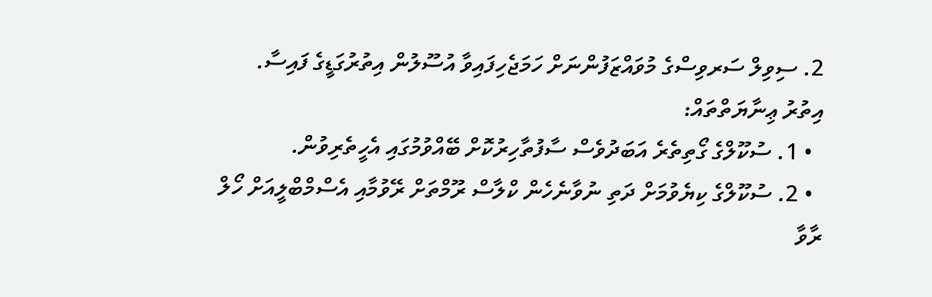2. ސިވިލް ސަރވިސްގެ މުވައްޒަފުންނަށް ހަމަޖެހިފައިވާ އުސޫލުން އިތުރުގަޑީގެ ފައިސާ.
އިތުރު ޢިނާޔަތްތައް:
  • 1. ސުކޫލްގެ ގޯތިތެރެ އަބަދުވެސް ސާފުތާހިރުކޮށް ބޭއްވުމުގައި އެހީތެރިވުން.
  • 2. ސުކޫލްގެ ކިޔެވުމަށް ދަތި ނުވާނެހެން ކްލާސް ރޫމްތަށް ރޭވުމާއި އެސްމްބްލީއަށް ހޯލް ރާވާ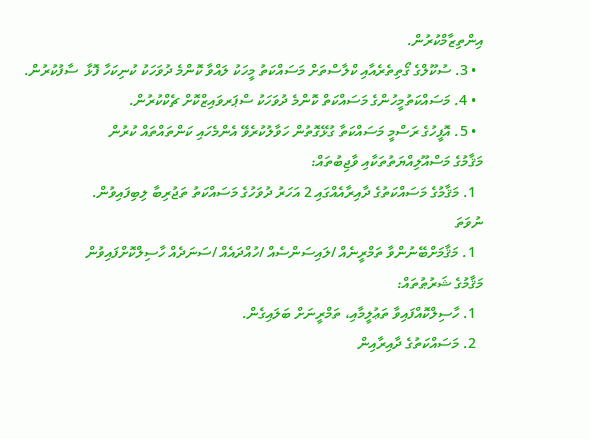އިންތިޒާމްކުރުން.
  • 3. ސުކޫލްގެ ގޯތިތެރެއާއި ކްލާސްތަށް މަސައްކަތު މީހަކު ލައްވާ ކޮންމެ ދުވަހަކު ކުނިކަހާ ފޮޅާ  ސާފުކުރުން.
  • 4. މަސައްކަތުމީހުންގެ މަސައްކަތް ކޮންމެ ދުވަހަކު ސްޕަރވައިޒްކޮށް ޗެކްކުރުން.
  • 5. އޮފީހުގެ ރަސްމީ މަސައްކަތާ ގުޅޭގޮތުން ހަވާލުކުރެވޭ އެންމެހައި ކަންތައްތައް ކުރުން
މަޤާމުގެ މަސްއޫލިއްޔަތުތަކާއި ވާޖިބުތައް:
  1. މަޤާމުގެ މަސައްކަތުގެ ދާއިރާއެއްގައި 2 އަހަރު ދުވަހުގެ މަސައްކަތު ތަޖުރިބާ ލިބިފައިވުން.
ނުވަތަ
  1. މަޤާމަށްބޭނުންވާ ތަމްރީނެއް /ލައިސަންސެއް /ހުއްދައެއް /ސަނަދެއް ހާސިލްކޮށްފައިވުން
މަޤާމުގެ ޝަރުޠުތައް:
  1. ހާސިލްކޮއްފައިވާ ތަޢުލީމާއި، ތަމްރީނަށް ބަލައިގެން.
  2. މަސައްކަތުގެ ދާއިރާއިން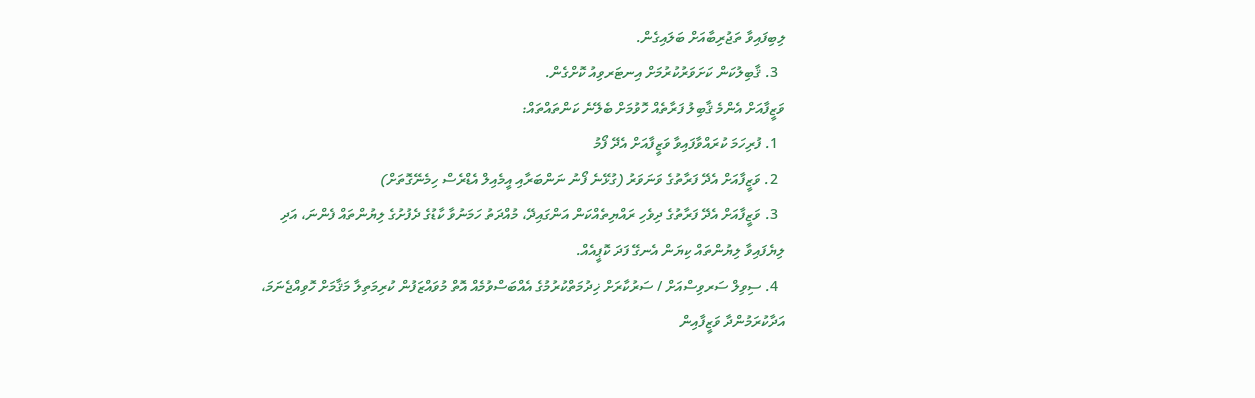ލިބިފައިވާ ތަޖުރިބާއަށް ބަލައިގެން.
  3. ޤާބިލުކަން ކަށަވަރުކުރުމަށް އިނޓަރވިއު ކޮށްގެން.
ވަޒީފާއަށް އެންމެ ޤާބިލު ފަރާތެއް ހޮވުމަށް ބެލޭނެ ކަންތައްތައް:
  1. ފުރިހަމަ ކުރައްވާފައިވާ ވަޒީފާއަށް އެދޭ ފޯމު
  2. ވަޒީފާއަށް އެދޭ ފަރާތުގެ ވަނަވަރު (ގުޅޭނެ ފޯނު ނަންބަރާއި އީމެއިލް އެޑްރެސް ހިމެނޭގޮތަށް)
  3. ވަޒީފާއަށް އެދޭ ފަރާތުގެ ދިވެހި ރައްޔިތެއްކަން އަންގައިދޭ، މުއްދަތު ހަމަނުވާ ކާޑުގެ ދެފުށުގެ ލިޔުންތައް ފެންނަ، އަދި ލިޔެފައިވާ ލިޔުންތައް ކިޔަން އެނގޭ ފަދަ ކޮޕީއެއް.
  4. ސިވިލް ސަރވިސްއަށް / ސަރުކާރަށް ޚިދުމަތްކުރުމުގެ އެއްބަސްވުމެއް އޮތް މުވައްޒަފުން ކުރިމަތިލާ މަޤާމަށް ހޮވިއްޖެނަމަ، އަދާކުރަމުންދާ ވަޒީފާއިން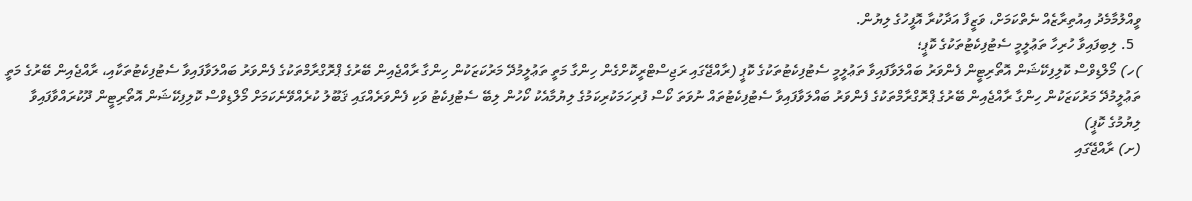ވީއްލުމާމެދު އިއުތިރާޒެއް ނެތްކަމަށް، ވަޒީފާ އަދާކުރާ އޮފީހުގެ ލިޔުން.
  5. ލިބިފައިވާ ހުރިހާ ތަޢުލީމީ ސެޓުފިކެޓުތަކުގެ ކޮޕީ؛
)ހ) މޯލްޑިވްސް ކޮލިފިކޭޝަން އޮތޯރިޓީން ފެންވަރު ބައްލަވާފައިވާ ތަޢުލީމީ ސެޓުފިކެޓުތަކުގެ ކޮޕީ (ރާއްޖޭގައި ރަޖިސްޓްރީކޮށްގެން ހިންގާ މަތީ ތަޢުލީމުދޭ މަރުކަޒަކުން ހިންގާ ރާއްޖެއިން ބޭރުގެ ޕްރޮގްރާމްތަކުގެ ފެންވަރު ބައްލަވާފައިވާ ސެޓުފިކެޓުތަކާއި، ރާއްޖެއިން ބޭރުގެ މަތީ ތަޢުލީމުދޭ މަރުކަޒަކުން ހިންގާ ރާއްޖެއިން ބޭރުގެ ޕްރޮގްރާމްތަކުގެ ފެންވަރު ބައްލަވާފައިވާ ސެޓުފިކެޓުތައް ނުވަތަ ކޯސް ފުރިހަމަކުރިކަމުގެ ލިޔުމާއެކު ކޯހުން ލިބޭ ސެޓުފިކެޓު ވަކި ފެންވަރެއްގައި ޤަބޫލު ކުރެއްވޭނެކަމަށް މޯލްޑިވްސް ކޮލިފިކޭޝަން އޮތޯރިޓީން ދޫކުރައްވާފައިވާ ލިޔުމުގެ ކޮޕީ)
(ށ) ރާއްޖޭގައި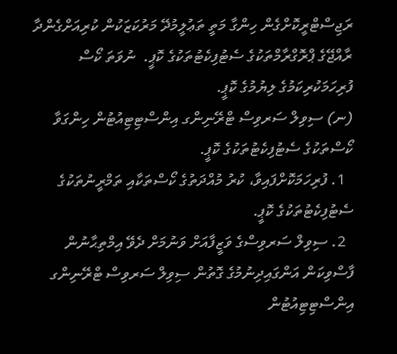ރަޖިސްޓްރީކޮށްގެން ހިންގާ މަތީ ތަޢުލީމުދޭ މަރުކަޒަކުން ކުރިއަށްގެންދާ ރާއްޖޭގެ ޕްރޮގްރާމްތަކުގެ ސެޓުފިކެޓުތަކުގެ ކޮޕީ.  ނުވަތަ ކޯސް ފުރިހަމަކުރިކަމުގެ ލިޔުމުގެ ކޮޕީ.
(ނ) ސިވިލް ސަރވިސް ޓްރޭނިންގ އިންސްޓިޓިއުޓުން ހިންގަވާ ކޯސްތަކުގެ ސެޓުފިކެޓުތަކުގެ ކޮޕީ.
  1. ފުރިހަމަކޮށްފައިވާ، ކުރު މުއްދަތުގެ ކޯސްތަކާއި ތަމްރީނުތަކުގެ ސެޓުފިކެޓުތަކުގެ ކޮޕީ.
  2. ސިވިލް ސަރވިސްގެ ވަޒީފާއަށް ވަނުމަށް ދެވޭ އިމްތިޙާނުން ފާސްވިކަން އަންގައިދިނުމުގެ ގޮތުން ސިވިލް ސަރވިސް ޓްރޭނިންގ އިންސްޓިޓިއުޓުން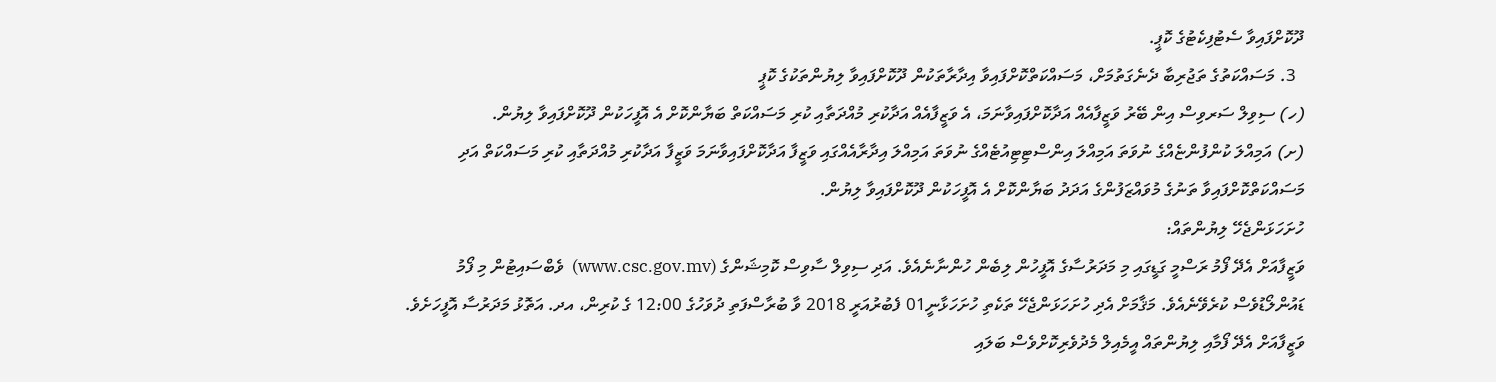ދޫކޮށްފައިވާ ސެޓުފިކެޓުގެ ކޮޕީ.
  3. މަސައްކަތުގެ ތަޖުރިބާ ދެނެގަތުމަށް، މަސައްކަތްކޮށްފައިވާ އިދާރާތަކުން ދޫކޮށްފައިވާ ލިޔުންތަކުގެ ކޮޕީ
(ހ) ސިވިލް ސަރވިސް އިން ބޭރު ވަޒީފާއެއް އަދާކޮށްފައިވާނަމަ، އެ ވަޒީފާއެއް އަދާކުރި މުއްދަތާއި ކުރި މަސައްކަތް ބަޔާންކޮށް އެ އޮފީހަކުން ދޫކޮށްފައިވާ ލިޔުން.
(ށ) އަމިއްލަ ކުންފުންޏެއްގެ ނުވަތަ އަމިއްލަ އިންސްޓިޓިއުޓެއްގެ ނުވަތަ އަމިއްލަ އިދާރާއެއްގައި ވަޒީފާ އަދާކޮށްފައިވާނަމަ ވަޒީފާ އަދާކުރި މުއްދަތާއި ކުރި މަސައްކަތް އަދި މަސައްކަތްކޮށްފައިވާ ތަނުގެ މުވައްޒަފުންގެ އަދަދު ބަޔާންކޮށް އެ އޮފީހަކުން ދޫކޮށްފައިވާ ލިޔުން.
ހުށަހަޅަންޖެހޭ ލިޔުންތައް:
ވަޒީފާއަށް އެދޭ ފޯމު ރަސްމީ ގަޑީގައި މި މަދަރުސާގެ އޮފީހުން ލިބެން ހުންނާނެއެވެ. އަދި ސިވިލް ސާވިސް ކޮމިޝަންގެ (www.csc.gov.mv)  ވެބްސައިޓުން މި ފޯމު ޑައުންލޯޑުވެސް ކުރެވޭނެއެވެ. މަޤާމަށް އެދި ހުށަހަޅަންޖެހޭ ތަކެތި ހުށަހަޅާނީ01 ފެބުރުއަރީ 2018 ވާ ބުރާސްފަތި ދުވަހުގެ 12:00 ގެ ކުރިން، އދ. އަތޮޅު މަދަރުސާ އޮފީހަށެވެ. ވަޒީފާއަށް އެދޭ ފޯމާއި ލިޔުންތައް އީމެއިލް މެދުވެރިކޮށްވެސް ބަލައި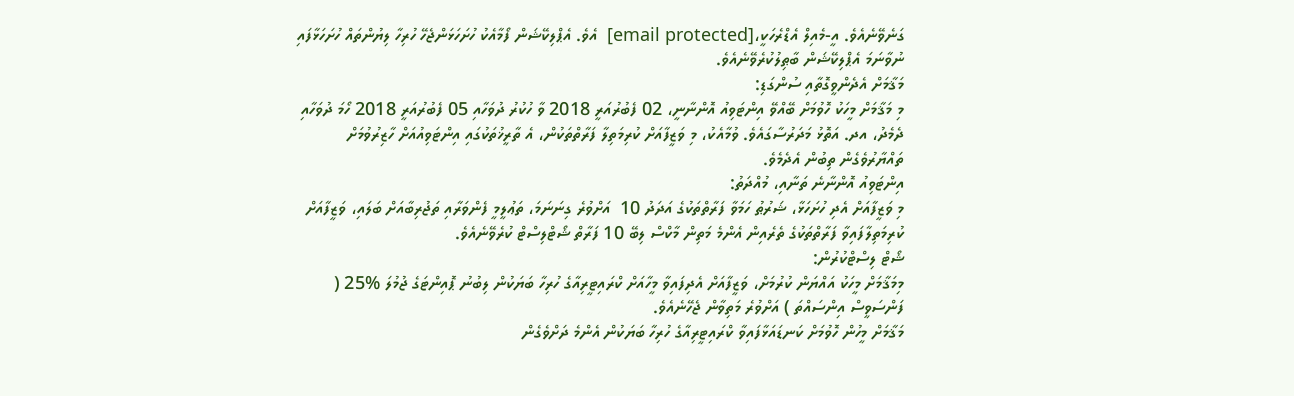ގަނެވޭނެއެވެ. އީ-މެއިލް އެޑްރެހަކީ،[email protected]  އެވެ. އެޕްލިކޭޝަން ފޯމާއެކު ހުށަހަޅަންޖެހޭ ހުރިހާ ލިޔުންތައް ހުށަހަޅާފައި ނުވާނަމަ އެޕްލިކޭޝަން ބާޠިލުކުރެވޭނެއެވެ.
މަޤާމަށް އެދެންވީގޮތާއި ސުންގަޑި:
މި މަޤާމަށް މީހަކު ހޮވުމަށް ބޭއްވޭ އިންޓަވިއު އޮންނާނީ، 02 ފެބުރުއަރީ 2018 ވާ ހުކުރު ދުވަހާއި 05 ފެބުރުއަރީ 2018 ހޯމަ ދުވަހާއި ދެމެދު، އދ. އަތޮޅު މަދަރުސާގައެވެ. ވުމާއެކު، މި ވަޒީފާއަށް ކުރިމަތިލާ ފަރާތްތަކުން، އެ ތާރީޚުތަކުގައި އިންޓަވިއުއަށް ހާޒިރުވުމަށް ތައްޔާރުވެގެން ތިބުން އެދެމެވެ.
އިންޓަވިއު އޮންނާނެ ތަނާއި، މުއްދަތު:
މި ވަޒީފާއަށް އެދި ހުށަހަޅާ، ޝަރުޠު ހަމަވާ ފަރާތްތަކުގެ އަދަދު 10  އަށްވުރެ ގިނަނަމަ، ތަޢުލީމީ ފެންވަރާއި ތަޖުރިބާއަށް ބަލައި، ވަޒީފާއަށް ކުރިމަތިލާފައިވާ ފަރާތްތަކުގެ ތެރެއިން އެންމެ މަތިން މާކްސް ލިބޭ 10 ފަރާތް ޝޯޓްލިސްޓް ކުރެވޭނެއެވެ.
ޝޯޓް ލިސްޓްކުރުން:
މިމަޤާމަށް މީހަކު އައްޔަން ކުރުމަށް، ވަޒީފާއަށް އެދިފައިވާ މީހާއަށް ކްރައިޓީރިއާގެ ހުރިހާ ބަޔަކުން ލިބުނު ޕޮއިންޓަގެ ޖުމުލަ %25 ( ފަންސަވީސް އިންސައްތަ ) އަށްވުރެ މަތިވާން ޖެހޭނެއެވެ.
މަޤާމަށް މީހުން ހޮވުމަށް ކަނޑައަޅާފައިވާ ކްރައިޓީރިއާގެ ހުރިހާ ބަޔަކުން އެންމެ ދަށްވެގެން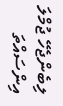ލިބެންޖެހޭ ޖުމްލަ އިންސައްތަ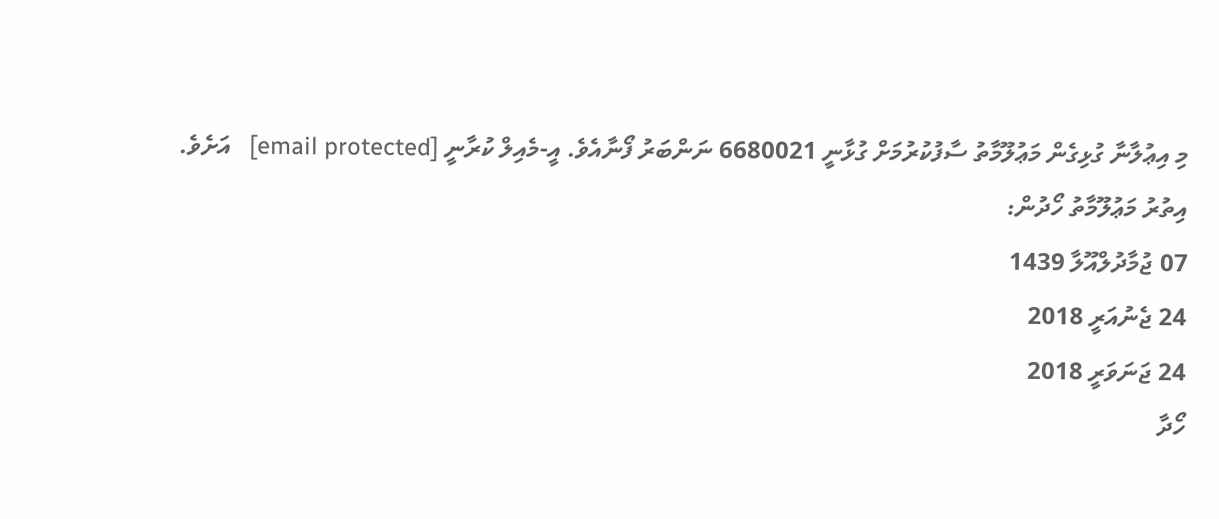މި އިޢުލާނާ ގުޅިގެން މަޢުލޫމާތު ސާފުކުރުމަށް ގުޅާނީ 6680021 ނަންބަރު ފޯނާއެވެ. އީ-މެއިލް ކުރާނީ [email protected]   އަށެވެ.
އިތުރު މަޢުލޫމާތު ހޯދުން:
07 ޖުމާދުލްއޫލާ 1439
24 ޖެނުއަރީ 2018
24 ޖަނަވަރީ 2018
ހޯދާ